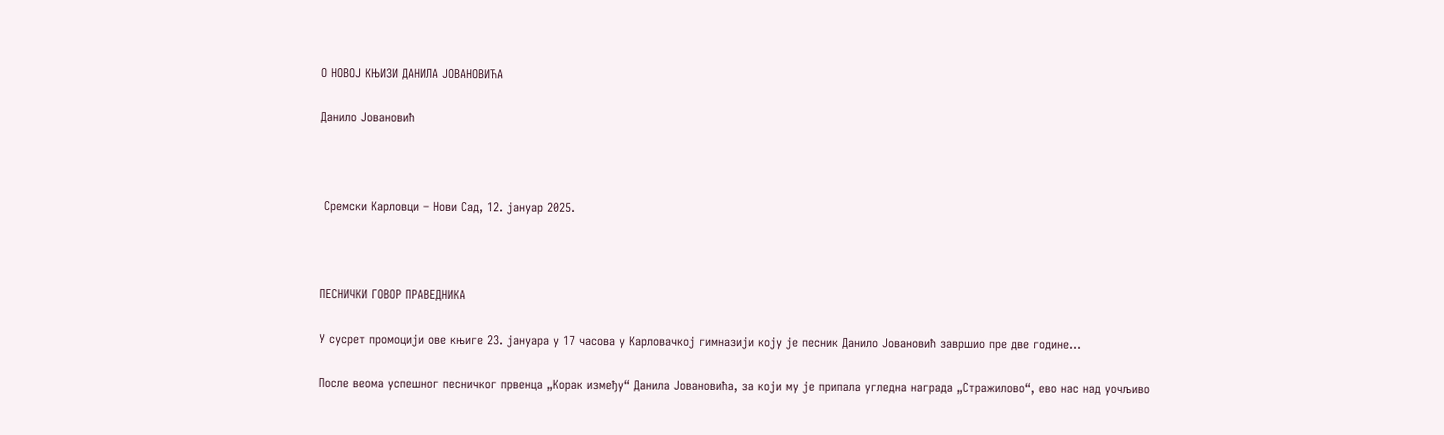О НОВОЈ КЊИЗИ ДАНИЛА ЈОВАНОВИЋА

Данило Јовановић



 Сремски Карловци – Нови Сад, 12. јануар 2025.



ПЕСНИЧКИ ГОВОР ПРАВЕДНИКА

У сусрет промоцији ове књиге 23. јануара у 17 часова у Карловачкој гимназији коју је песник Данило Јовановић завршио пре две године…

После веома успешног песничког првенца „Корак између“ Данила Јовановића, за који му је припала угледна награда „Стражилово“, ево нас над уочљиво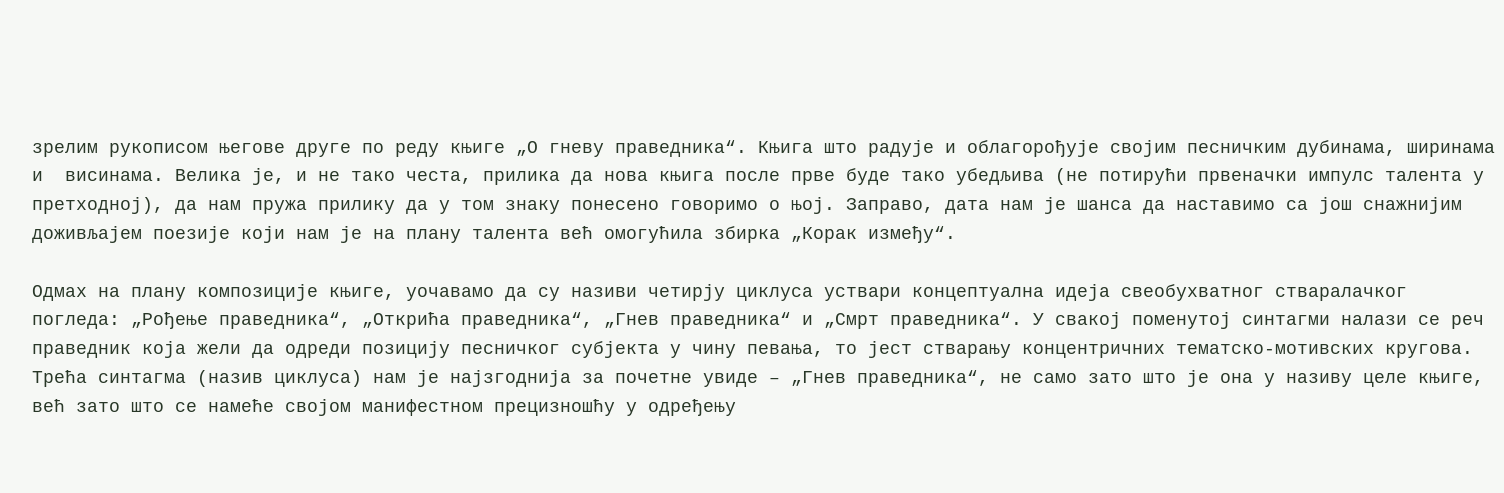зрелим рукописом његове друге по реду књиге „О гневу праведника“. Књига што радује и облагорођује својим песничким дубинама, ширинама и  висинама. Велика је, и не тако честа, прилика да нова књига после прве буде тако убедљива (не потирући првеначки импулс талента у претходној), да нам пружа прилику да у том знаку понесено говоримо о њој. Заправо, дата нам је шанса да наставимо са још снажнијим доживљајем поезије који нам је на плану талента већ омогућила збирка „Корак између“.

Одмах на плану композиције књиге, уочавамо да су називи четирју циклуса уствари концептуална идеја свеобухватног стваралачког погледа: „Рођење праведника“, „Открића праведника“, „Гнев праведника“ и „Смрт праведника“. У свакој поменутој синтагми налази се реч праведник која жели да одреди позицију песничког субјекта у чину певања, то јест стварању концентричних тематско-мотивских кругова. Трећа синтагма (назив циклуса) нам је најзгоднија за почетне увиде – „Гнев праведника“, не само зато што је она у називу целе књиге, већ зато што се намеће својом манифестном прецизношћу у одређењу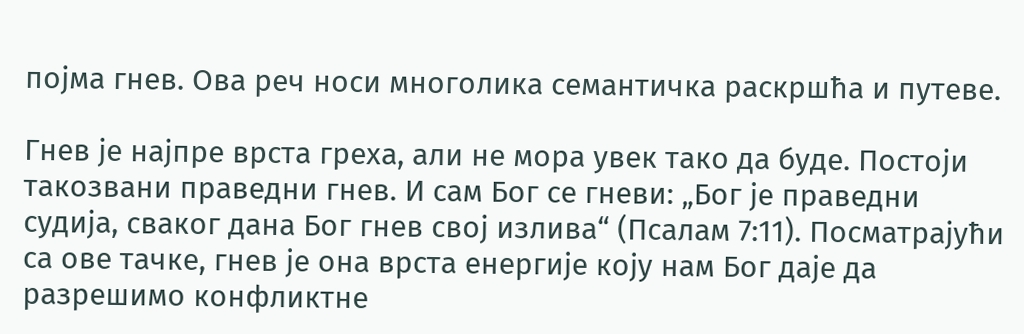појма гнев. Ова реч носи многолика семантичка раскршћа и путеве.

Гнев је најпре врста греха, али не мора увек тако да буде. Постоји такозвани праведни гнев. И сам Бог се гневи: „Бог је праведни судија, сваког дана Бог гнев свој излива“ (Псалам 7:11). Посматрајући са ове тачке, гнев је она врста енергије коју нам Бог даје да разрешимо конфликтне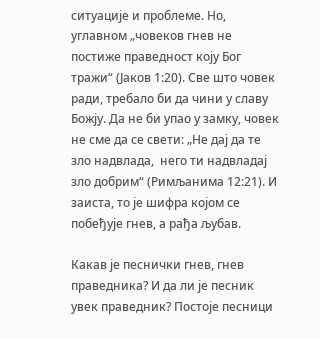ситуације и проблеме. Но, углавном „човеков гнев не постиже праведност коју Бог тражи“ (Јаков 1:20). Све што човек ради, требало би да чини у славу Божју. Да не би упао у замку, човек не сме да се свети: „Не дај да те зло надвлада,  него ти надвладај зло добрим“ (Римљанима 12:21). И заиста, то је шифра којом се побеђује гнев, а рађа љубав.

Какав је песнички гнев, гнев праведника? И да ли је песник увек праведник? Постоје песници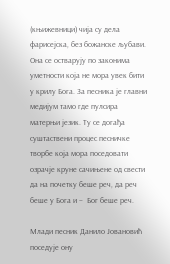(књижевници) чија су дела фарисејска, без божанске љубави. Она се остварују по законима уметности која не мора увек бити у крилу Бога. За песника је главни медијум тамо где пулсира матерњи језик. Ту се догађа суштаствени процес песничке творбе која мора поседовати озрачје круне сачињене од свести да на почетку беше реч, да реч беше у Бога и –  Бог беше реч.

Млади песник Данило Јовановић поседује ону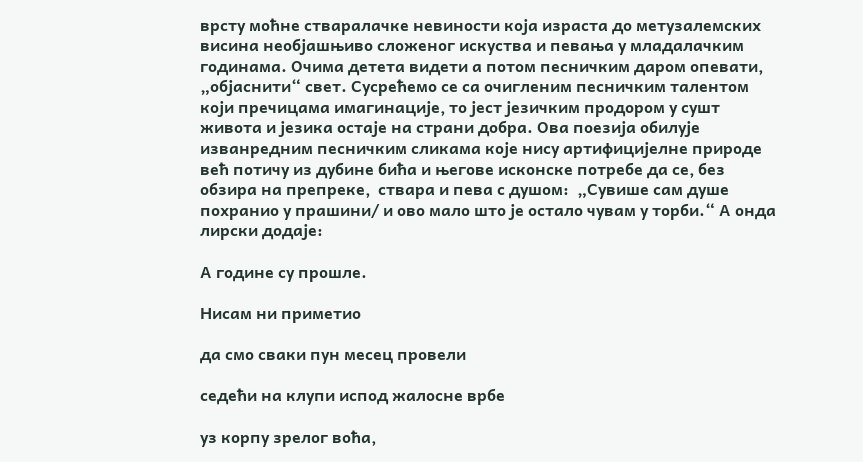врсту моћне стваралачке невиности која израста до метузалемских висина необјашњиво сложеног искуства и певања у младалачким годинама. Очима детета видети а потом песничким даром опевати, „објаснити“ свет. Сусрећемо се са очигленим песничким талентом који пречицама имагинације, то јест језичким продором у сушт живота и језика остаје на страни добра. Ова поезија обилује изванредним песничким сликама које нису артифицијелне природе већ потичу из дубине бића и његове исконске потребе да се, без обзира на препреке,  ствара и пева с душом:  „Сувише сам душе похранио у прашини/ и ово мало што је остало чувам у торби.“ А онда лирски додаје:

А године су прошле.

Нисам ни приметио

да смо сваки пун месец провели

седећи на клупи испод жалосне врбе

уз корпу зрелог воћа,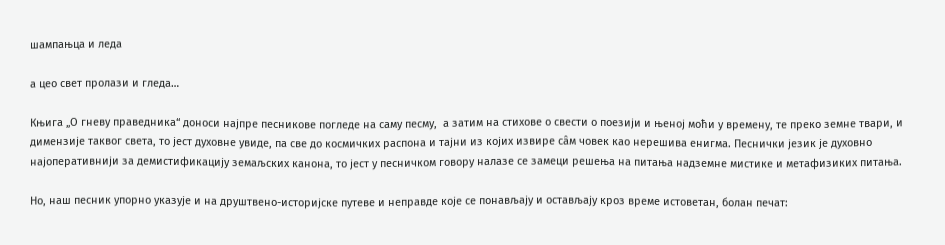шампањца и леда

а цео свет пролази и гледа…

Књига „О гневу праведника“ доноси најпре песникове погледе на саму песму,  а затим на стихове о свести о поезији и њеној моћи у времену, те преко земне твари, и димензије таквог света, то јест духовне увиде, па све до космичких распона и тајни из којих извире сâм човек као нерешива енигма. Песнички језик је духовно најоперативнији за демистификацију земаљских канона, то јест у песничком говору налазе се замеци решења на питања надземне мистике и метафизиких питања.

Но, наш песник упорно указује и на друштвено-историјске путеве и неправде које се понављају и остављају кроз време истоветан, болан печат: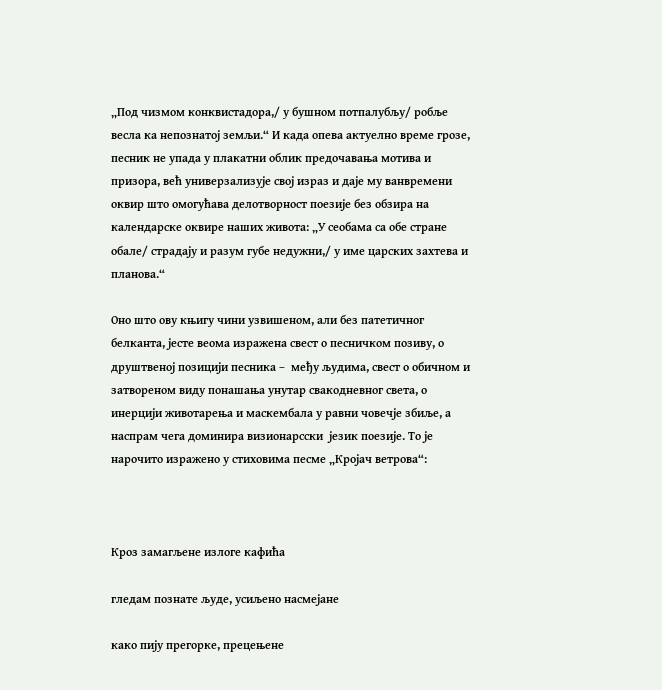„Под чизмом конквистадора,/ у бушном потпалубљу/ робље весла ка непознатој земљи.“ И када опева актуелно време грозе, песник не упада у плакатни облик предочавања мотива и призора, већ универзализује свој израз и даје му ванвремени оквир што омогућава делотворност поезије без обзира на календарске оквире наших живота: „У сеобама са обе стране обале/ страдају и разум губе недужни,/ у име царских захтева и планова.“

Оно што ову књигу чини узвишеном, али без патетичног белканта, јесте веома изражена свест о песничком позиву, о друштвеној позицији песника –  међу људима, свест о обичном и затвореном виду понашања унутар свакодневног света, о инерцији животарења и маскембала у равни човечје збиље, а наспрам чега доминира визионарсски  језик поезије. То је нарочито изражено у стиховима песме „Кројач ветрова“:



Кроз замагљене излоге кафића

гледам познате људе, усиљено насмејане

како пију прегорке, прецењене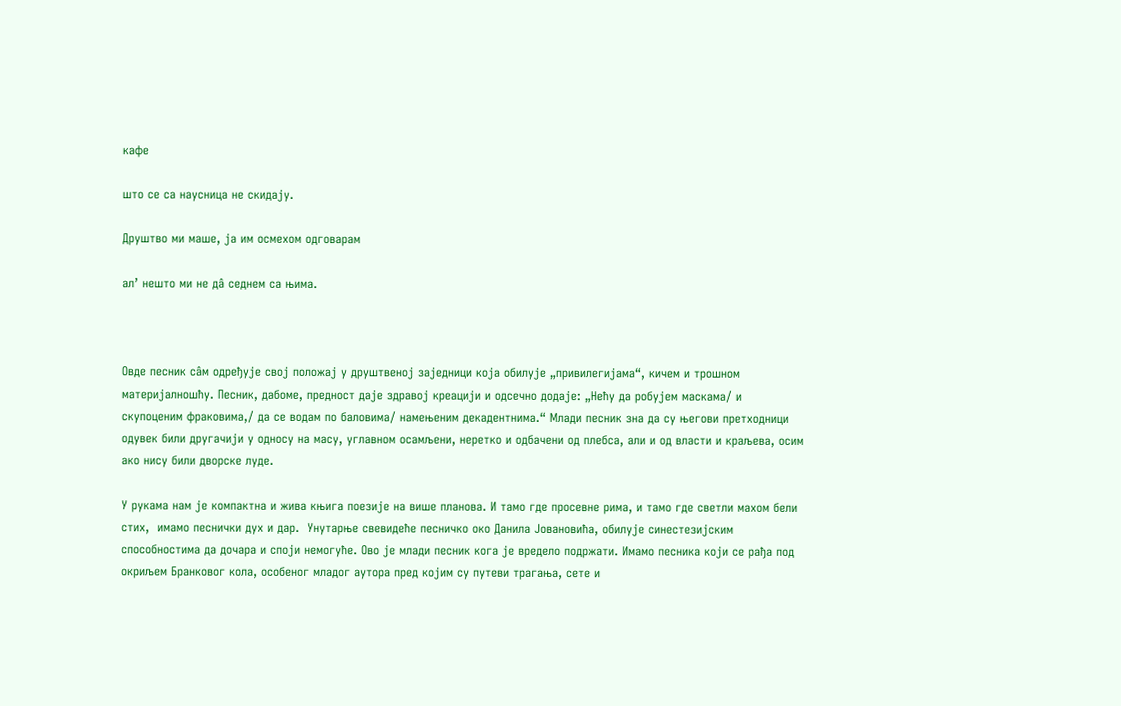кафе

што се са наусница не скидају.

Друштво ми маше, ја им осмехом одговарам

ал’ нешто ми не дâ седнем са њима.



Овде песник сâм одређује свој положај у друштвеној заједници која обилује „привилегијама“, кичем и трошном материјалношћу. Песник, дабоме, предност даје здравој креацији и одсечно додаје: „Нећу да робујем маскама/ и скупоценим фраковима,/ да се водам по баловима/ намењеним декадентнима.“ Млади песник зна да су његови претходници одувек били другачији у односу на масу, углавном осамљени, неретко и одбачени од плебса, али и од власти и краљева, осим ако нису били дворске луде.

У рукама нам је компактна и жива књига поезије на више планова. И тамо где просевне рима, и тамо где светли махом бели стих,  имамо песнички дух и дар.  Унутарње свевидеће песничко око Данила Јовановића, обилује синестезијским способностима да дочара и споји немогуће. Ово је млади песник кога је вредело подржати. Имамо песника који се рађа под окриљем Бранковог кола, особеног младог аутора пред којим су путеви трагања, сете и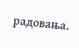радовања.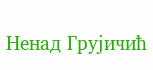Ненад Грујичић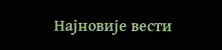Најновије вести